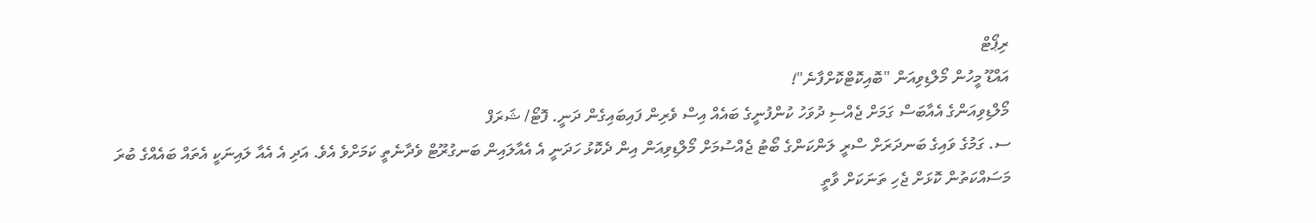ރިޕޯޓް
އައްޑޫ މީހުން މޯލްޑިވިއަން "ބޮއިކޮޓްކޮށްފާނެ"!
މޯލްޑިވިއަންގެ އެއާބަސް ގަމަށް ޖެއްސި ދުވަހު ކުންފުނީގެ ބައެއް އިސް ވެރިން ފައިބައިގެން ދަނީ. ފޮޓޯ/ ޝަރަފް
ސ. ގަމުގެ ވައިގެ ބަނދަރަށް ސްރީ ލަންކަންގެ ބޯޓު ޖެއްސުމަށް މޯލްޑިވިއަން އިން ދެކޮޅު ހަދަނީ އެ އެއާލައިން ބަނގުރޫޓް ވެދާނެތީ ކަމަށްވެ އެވެ. އަދި އެ އެއާ ލައިނަކީ އެތައް ބައެއްގެ ބުރަ މަސައްކަތުން ކޮޅަށް ޖެހި ތަނަކަށް ވާތީ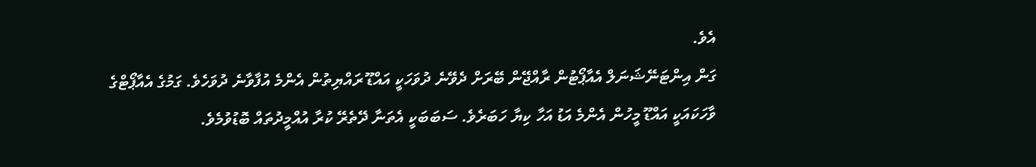އެވެ.
ގަން އިންޓަނޭޝަނަލް އެއާޕޯޓުން ރާއްޖޭން ބޭރަށް ދެވޭނެ ދުވަހަކީ އައްޑޫ ރައްޔިތުން އެންމެ އުފާވާނެ ދުވަހެވެ. ގަމުގެ އެއާޕޯޓްގެ ވާހަކައަކީ އައްޑޫ މީހުން އެންމެ އަޑު އަހާ ކިޔާ ހަބަރެވެ. ސަބަބަކީ އެތަނާ ދޭތެރޭ ކުރާ އުއްމީދުތައް ބޮޑުވުމެވެ.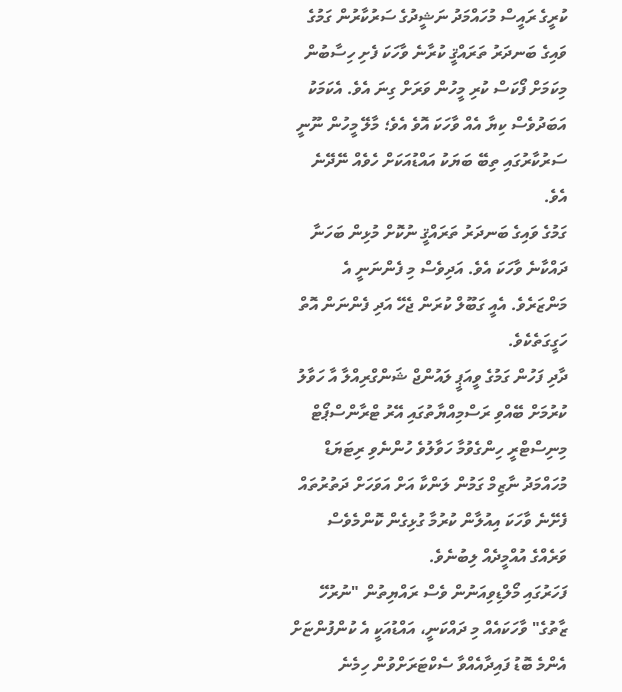ކުރީގެ ރައީސް މުހައްމަދު ނަޝީދުގެ ސަރުކާރުން ގަމުގެ ވައިގެ ބަނދަރު ތަރައްޤީ ކުރާނެ ވާހަކަ ފެށި ހިސާބުން މިކަމަށް ފޯކަސް ކުރި މީހުން ވަރަށް ގިނަ އެވެ. އެކަމަކު އަބަދުވެސް ކިޔާ އެއް ވާހަކަ އޮވެ އެވެ؛ މާލޭ މީހުން ނޫނީ ސަރުކާރުގައި ތިބޭ ބަޔަކު އައްޑުއަކަށް ހެވެއް ނޭދޭނެ އެވެ.
ގަމުގެ ވައިގެ ބަނދަރު ތަރައްޤީ ނުކޮށް މުޅިން ބަހަނާ ދައްކާނެ ވާހަކަ އެވެ. އަދިވެސް މި ފެންނަނީ އެ މަންޒަރެވެ. އެއީ ގަބޫލް ކުރަން ޖެހޭ އަދި ފެންނަން އޮތް ހަގީގަތެކެވެ.
ދާދި ފަހުން ގަމުގެ ވީއަޕީ ލައުންޖް ޝަންގްރިއްލާ އާ ހަވާލު ކުރުމަށް ބޭއްވި ރަސްމިއްޔާތުގައި އޭރު ޓްރާންސްޕޯޓް މިނިސްޓްރީ ހިންގެވުމާ ހަވާލުވެ ހުންނެވި ރިޓަޔަޑް މުހައްމަދު ނާޒިމް ގަމުން ލަންކާ އަށް އަވަހަށް ދަތުރުތައް ފެށޭނެ ވާހަކަ އިއުލާން ކުރުމާ ގުޅިގެން ކޮންމެވެސް ވަރެއްގެ އުއްމީދެއް ލިބުނެވެ.
ފަހަރުގައި މޯލްޑިވިއަނުން ވެސް ރައްޔިތުން "ނުރުހޭ ޒާތުގެ" ވާހަކައެއް މި ދައްކަނީ، އައްޑުއަކީ އެ ކުންފުންޏަށް އެންމެ ބޮޑު ފައިދާއެއްވާ ސެކްޓަރަށްވުން ހިމެނެ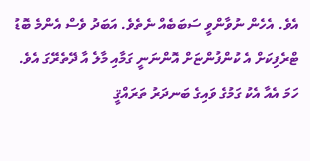އެވެ. އެހެން ނުވާންވީ ސަބަބެއް ނެތެވެ. އަބަދު ވެސް އެންމެ ބޮޑު ޓްރެފިކަށް އެ ކުންފުންޏަށް އޮންނަނީ ގަމާއި މާލެ އާ ދޭތެރޭގަ އެވެ.
ހަމަ އެއާ އެކު ގަމުގެ ވައިގެ ބަނދަރު ތަރައްޤީ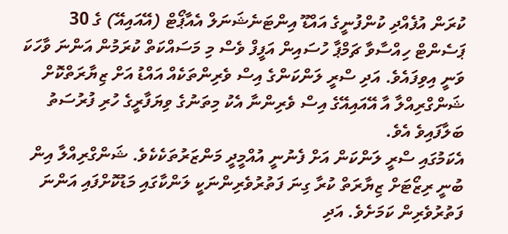ކުރަން އުފެއްދި ކުންފުނީގެ އައްޑޫ އިންޓަނެޝަނަލް އެއާޕޯޓް (އޭއައިއޭ) ގެ 30 ޕަސެންޓް ހިއްސާވާ ޗަމްޕާ ހުސައިން އަފީފް ވެސް މި މަސައްކަތް ކުރަމުން އަންނަ ވާހަކަ ވަނީ އިވިފައެވެ. އަދި ސްރީ ލަންކަންގެ އިސް ވެރިންތަކެއް އައްޑު އަށް ޒިޔާރަތްކޮށް ޝަންގްރިއްލާ އާ އޭއައިއޭގެ އިސް ވެރިންނާ އެކު މިތަނުގެ ވިޔަފާރީގެ ހުރި ފުރުސަތު ބަލާފައިވެ އެވެ.
އެކަމުގައި ސްރީ ލަންކަން އަށް ފެނުނީ އުއްމީދީ މަންޒަރުތަކެކެވެ. ޝަންގްރިއްލާ އިން ބުނީ ރިޒޯޓަށް ޒިޔާރަތް ކުރާ ގިނަ ފަތުރުވެރިންނަކީ ލަންކާގައި މަޑުކޮށްފައި އަންނަ ފަތުރުވެރިން ކަމަށެވެ. އަދި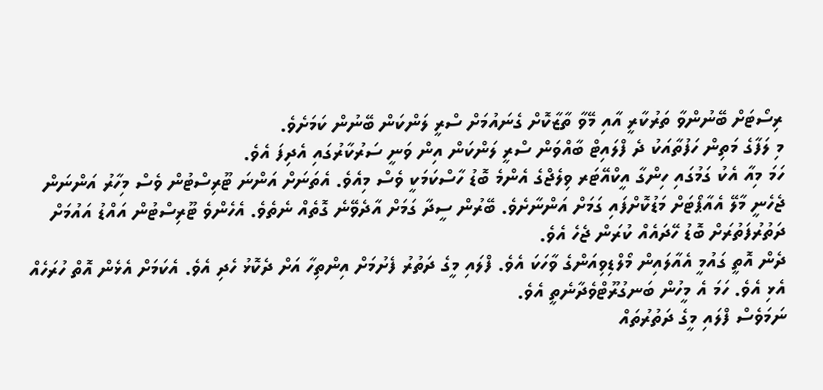ރިސޯޓަށް ބޭނުންވާ ތަރުކާރީ އާއި މޭވާ ތާޒާކޮށް ގެނައުމަށް ސްރީ ލަންކަން ބޭނުން ކަމަށެވެ.
މި ލަފާގެ މަތިން ހަފުތާއަކު ދެ ފްލައިޓް ބާއްވަން ސްރީ ލަންކަން އިން ވަނީ ސަރުކާރުގައި އެދިފަ އެވެ.
ހަމަ މިއާ އެކު ގަމުގައި ހިންގާ އީކްއޭޓަރ ވިލެޖްގެ އެންމެ ބޮޑު ހާސްކަމަކީ ވެސް މިއެވެ. އެތަނަށް އަންނަ ޓޫރިސްޓުން ވެސް މިހާރު އަންނަން ޖެހެނީ މާލޭ އެއާޕޯޓަށް މަޑުކޮށްފައި ގަމަށް އަންނާށެވެ. ބޭރުން ސީދާ ގަމަށް އާދެވޭނެ ގޮތެއް ނެތެވެ. އެހެންވެ ޓޫރިސްޓުން އައްޑު އައުމަށް ދަތުރުފަތުރަށް ބޮޑު ހޭދައެއް ކުރަން ޖެހެ އެވެ.
ދެން އޮތީ ގައުމީ އެއާލައިން މޯލްޑިވިއަންގެ ވާހަކަ އެވެ. ފްލައި މީގެ ދަތުރު ފެށުމަށް އިންތިހާ އަށް ދެކޮޅު ހެދި އެވެ. އެކަމަށް އެޅެން އޮތް ހުރަހެއް އެޅި އެވެ. ހަމަ އެ މީހުން ބަނގުރޫޓްވެދާނެތީ އެވެ.
ނަމަވެސް ފްލައި މީގެ ދަތުރުތައް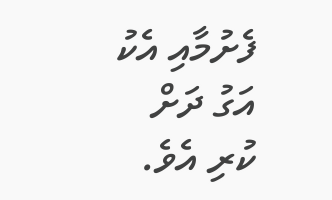ފެށުމާއި އެކު އަގު ދަށް ކުރި އެވެ.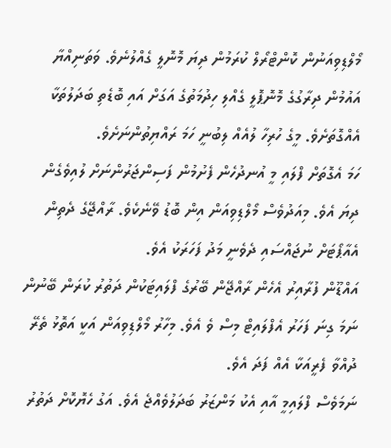މޯލްޑިވިއަނުން ކޮންޓްރޯލް ކުރަމުން ދިޔަ މޮނޮލީ ގެއްލުނެވެ. ވަތަނިއްޔާ އައުމުން ދިރާގުގެ މޮނޮޕޮލީ ގެއްލި ހިދުމަތުގެ އަގަށް އައި ބޮޑެތި ބަދަލުތަކާ އެއްގޮތަށެވެ. މީގެ ހުރިހާ ލުއެއް ލިބުނީ ހަމަ ރައްޔިތުންނަށެވެ.
ހަމަ އެގޮތަށް ފްލައި މީ އުނދުހެން ފެށުމުން ފަސިންޖަރުންނަށް ލުއިވެގެން ދިޔަ އެވެ. މިއަދުވެސް މޯލްޑިވިއަން އިން ބޮޑު ވޭނެކެވެ. ރާއްޖޭގެ ދެތިން އެއާޕޯޓަށް ނުޖައްސައި ދެވެނީ މަދު ފަހަރަކު އެވެ.
އައްޑޫން ފުރާއިރު އެހެން ރާއްޖޭން ބޭރުގެ ފްލައިޓަކުން ދަތުރު ކުރަން ބޭނުން ނަމަ ގިނަ ފަހަރު އެފްލައިޓް މިސް ވެ އެވެ. މިހާރު މޯލްޑިވިއަން އަކީ އަތޮޅު ތެރޭ ދުއްވާ ފެރީއަކާ އެއް ފަދަ އެވެ.
ނަމަވެސް ފްލައިމީ އާއި އެކު މަންޒަރު ބަދަލުވެއްޖެ އެވެ. އަގު ހެޔޮކޮށް ދަތުރު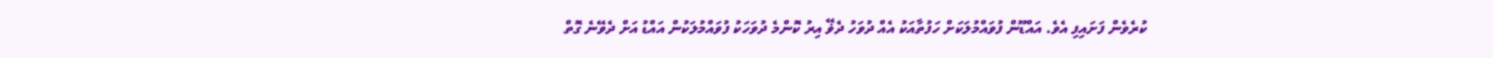ކުރެވެން ފަށައިފި އެވެ. އައްޑޫން ފުވައްމުލަކަށް ހަފުތާއަކު އެއް ދުވަހު ދެޥޭ އިރު ކޮންމެ ދުވަހަކު ފުވައްމުލަކުން އައްޑު އަށް ދެވޭނެ ގޮތް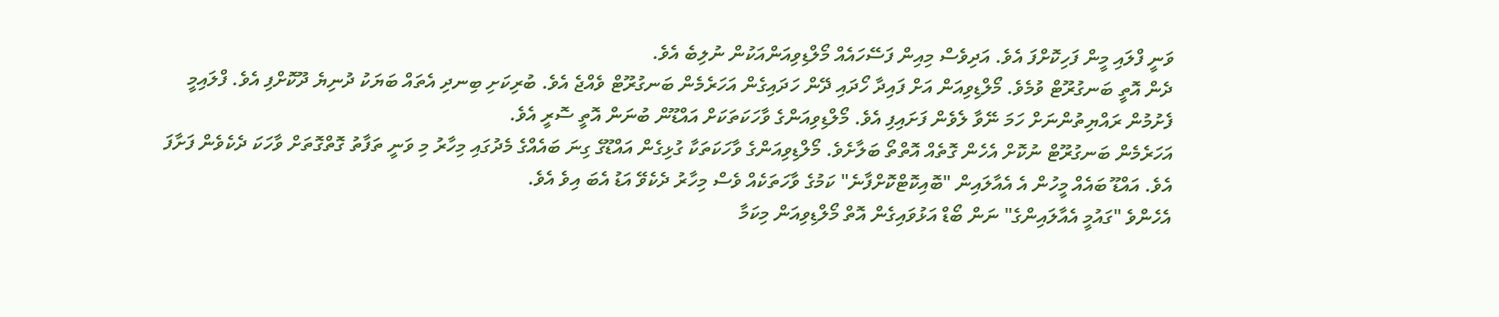ވަނީ ފްލައި މީން ފަހިކޮށްފަ އެވެ. އަދިވެސް މިއިން ފަސޭހައެއް މޯލްޑިވިއަންއަކުން ނުލިބެ އެވެ.
ދެން އޮތީ ބަނގުރޫޓް ވުމެވެ. މޯލްޑިވިއަން އަށް ފައިދާ ހޯދައި ދޭން ހަދައިގެން އަހަރެމެން ބަނގުރޫޓް ވެއްޖެ އެވެ. ބުރިކަށި ބިނދި އެތައް ބަޔަކު ދުނިޔެ ދޫކޮށްފި އެވެ. ފްލައިމީ ފެށުމުން ރައްޔިތުންނަށް ހަމަ ނޭވާ ލެވެން ފަށައިފި އެވެ. މޯލްޑިވިއަންގެ ވާހަކަތަކަށް އައްޑޫން ބުނަން އޮތީ ސޮރީ އެވެ.
އަހަރެމެން ބަނގުރޫޓް ނުކޮށް އެހެން ގޮތެއް އޮތްތޯ ބަލާށެވެ. މޯލްޑިވިއަންގެ ވާހަކަތަކާ ގުޅިގެން އައްޑޫގެ ގިނަ ބައެއްގެ މެދުގައި މިހާރު މި ވަނީ ތަފާތު ގޮތްގޮތަށް ވާހަކަ ދެކެވެން ފަށާފަ އެވެ. އައްޑޫ ބައެއް މީހުން އެ އެއާލައިން "ބޮއިކޮޓްކޮށްފާނެ" ކަމުގެ ވާހަތަކެއް ވެސް މިހާރު ދެކެވޭ އަޑު އެބަ އިވެ އެވެ.
އެހެންވެ "ގައުމީ އެއާލައިންގެ" ނަން ބޯޑް އަޅުވައިގެން އޮތް މޯލްޑިވިއަން މިކަމާ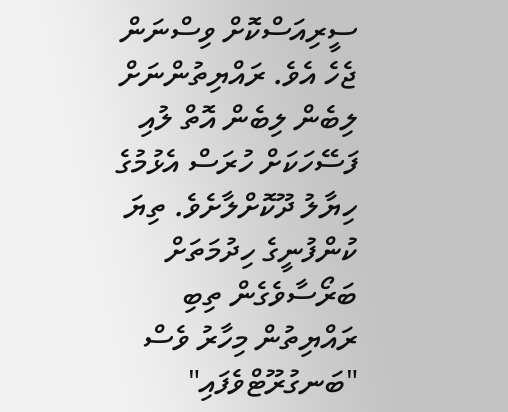ސީރިއަސްކޮށް ވިސްނަން ޖެހެ އެވެ. ރައްޔިތުންނަށް ލިބެން ލިބެން އޮތް ލުއި ފަސޭހަކަށް ހުރަސް އެޅުމުގެ ހިޔާލު ދޫކޮށްލާށެވެ. ތިޔަ ކުންފުނީގެ ހިދުމަތަށް ބަރޯސާވެގެން ތިބި ރައްޔިތުން މިހާރު ވެސް "ބަނގުރޫޓްވެފައި"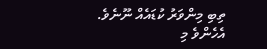ތިބި މިންވަރު ކުޑައެއް ނޫނެވެ.
އެހެންވެ މި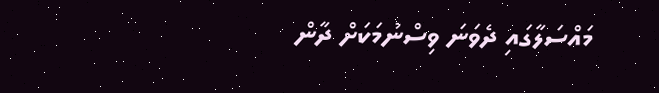މައްސަލާގައި ދެވަނަ ވިސްނުމަކަށް ދާން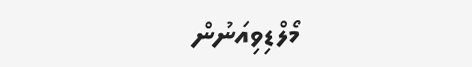މޯލްޑިވިއަނުން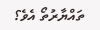ތައްޔާރުތޯ އެވެ؟